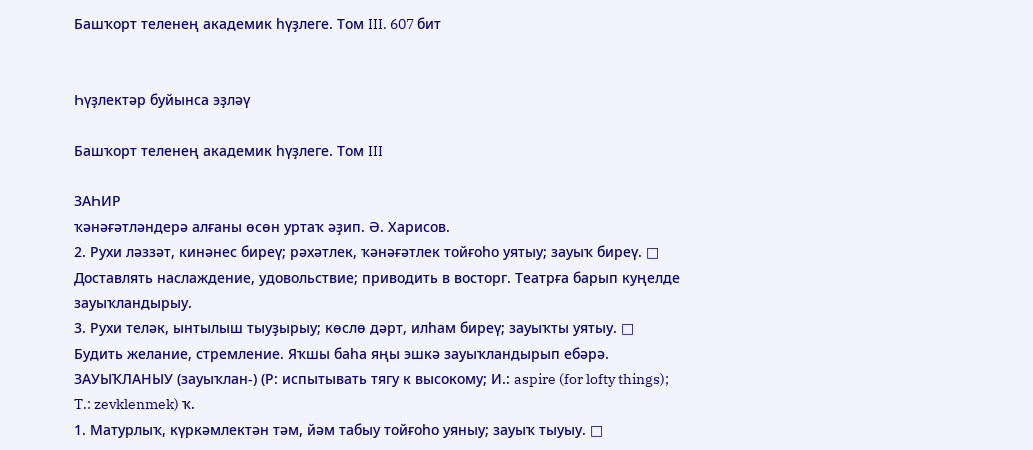Башҡорт теленең академик һүҙлеге. Том III. 607 бит


Һүҙлектәр буйынса эҙләү

Башҡорт теленең академик һүҙлеге. Том III

ЗАҺИР
ҡәнәғәтләндерә алғаны өсөн уртаҡ әҙип. Ә. Харисов.
2. Рухи ләззәт, кинәнес биреү; рәхәтлек, ҡәнәғәтлек тойғоһо уятыу; зауыҡ биреү. □ Доставлять наслаждение, удовольствие; приводить в восторг. Театрға барып куңелде зауыҡландырыу.
3. Рухи теләк, ынтылыш тыуҙырыу; көслө дәрт, илһам биреү; зауыҡты уятыу. □ Будить желание, стремление. Яҡшы баһа яңы эшкә зауыҡландырып ебәрә.
ЗАУЫҠЛАНЫУ (зауыҡлан-) (Р: испытывать тягу к высокому; И.: aspire (for lofty things); T.: zevklenmek) ҡ.
1. Матурлыҡ, күркәмлектән тәм, йәм табыу тойғоһо уяныу; зауыҡ тыуыу. □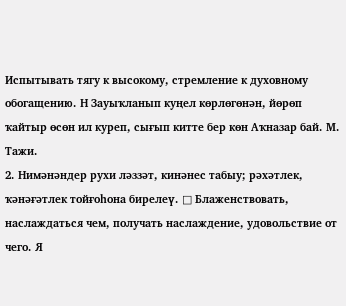Испытывать тягу к высокому, стремление к духовному обогащению. Н Зауыҡланып куңел көрлөгөнән, йөрөп ҡайтыр өсөн ил куреп, сығып китте бер көн Аҡназар бай. М. Тажи.
2. Нимәнәндер рухи ләззәт, кинәнес табыу; рәхәтлек, ҡәнәғәтлек тойғоһона бирелеү. □ Блаженствовать, наслаждаться чем, получать наслаждение, удовольствие от чего. Я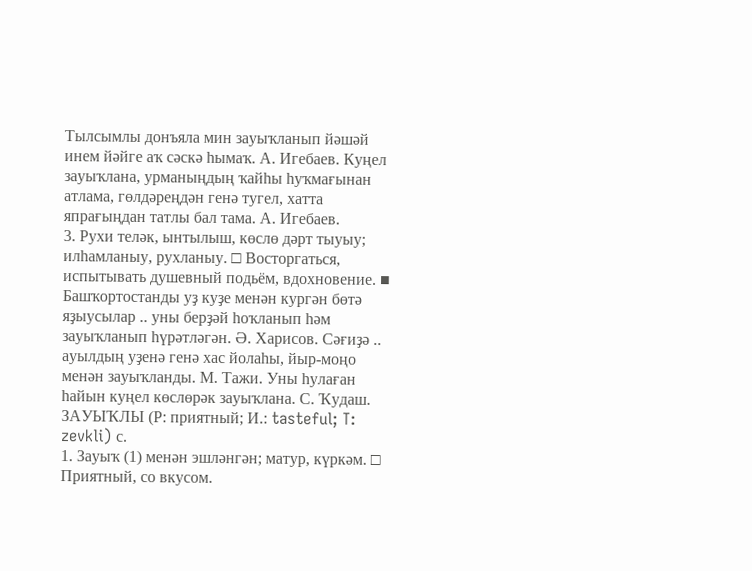Тылсымлы донъяла мин зауыҡланып йәшәй инем йәйге аҡ сәскә һымаҡ. А. Игебаев. Куңел зауыҡлана, урманыңдың ҡайһы һуҡмағынан атлама, гөлдәреңдән генә тугел, хатта япрағыңдан татлы бал тама. А. Игебаев.
3. Рухи теләк, ынтылыш, көслө дәрт тыуыу; илһамланыу, рухланыу. □ Восторгаться, испытывать душевный подьём, вдохновение. ■ Башҡортостанды уҙ куҙе менән кургән бөтә яҙыусылар .. уны берҙәй һоҡланып һәм зауыҡланып һүрәтләгән. Ә. Харисов. Сәғиҙә .. ауылдың уҙенә генә хас йолаһы, йыр-моңо менән зауыҡланды. М. Тажи. Уны һулаған һайын куңел көслөрәк зауыҡлана. С. Ҡудаш.
ЗАУЫҠЛЫ (Р: приятный; И.: tasteful; T: zevkli) с.
1. Зауыҡ (1) менән эшләнгән; матур, күркәм. □ Приятный, со вкусом.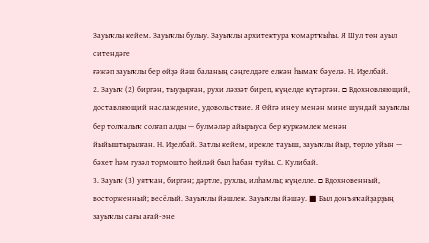Зауыҡлы кейем. Зауыҡлы булыу. Зауыҡлы архитектура ҡомартҡыһы. Я Шул төн ауыл ситендәге
ғәжәп зауыҡлы бер өйҙә йәш баланың сәңгелдәге елкән һымаҡ бәуелә. Н. Иҙелбай.
2. Зауыҡ (2) биргән, тыуҙырған, рухи ләззәт биреп, күңелде күтәргән. □ Вдохновляющий, доставляющий наслаждение, удовольствие. Я Өйгә инеу менән мине шундай зауыҡлы бер толҡалыҡ солғап алды — булмәләр айырыуса бер куркәмлек менән йыйыштырылған. Н. Иҙелбай. Затлы кейем, ирекле тауыш, зауыҡлы йыр, төрлө уйын — бәхет һәм гузәл тормошто һөйләй был һабан туйы. С. Кулибай.
3. Зауыҡ (3) уятҡан, биргән; дәртле, рухлы, илһамлы; күңелле. □ Вдохновенный, восторженный; весёлый. Зауыҡлы йәшлек. Зауыҡлы йәшәу. ■ Был донъяҡайҙарҙың зауыҡлы сағы ағай-эне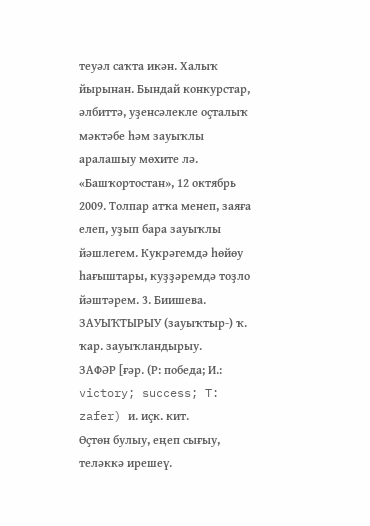теуәл саҡта икән. Халыҡ йырынан. Бындай конкурстар, әлбиттә, уҙенсәлекле оҫталыҡ мәктәбе һәм зауыҡлы аралашыу мөхите лә. «Башҡортостан», 12 октябрь 2009. Толпар атҡа менеп, заяға елеп, уҙып бара зауыҡлы йәшлегем. Кукрәгемдә һөйөу һағыштары, куҙҙәремдә тоҙло йәштәрем. 3. Биишева.
ЗАУЫҠТЫРЫУ (зауыҡтыр-) ҡ. ҡар. зауыҡландырыу.
ЗАФӘР [ғәр. (Р: победа; И.: victory; success; T: zafer) и. иҫк. кит.
Өҫтөн булыу, еңеп сығыу, теләккә ирешеү.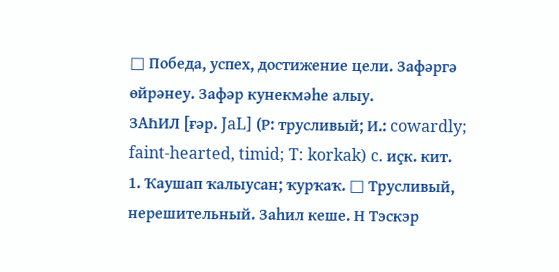□ Победа, успех, достижение цели. Зафәргә өйрәнеу. Зафәр кунекмәһе алыу.
ЗАҺИЛ [ғәр. JaL] (Р: трусливый; И.: cowardly; faint-hearted, timid; T: korkak) c. иҫк. кит.
1. Ҡаушап ҡалыусан; ҡурҡаҡ. □ Трусливый, нерешительный. Заһил кеше. Н Тэскэр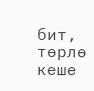бит, төрлө кеше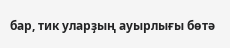бар, тик уларҙың ауырлығы бөтә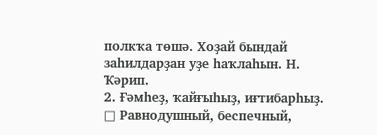полкҡа төшә. Хоҙай бындай заһилдарҙан уҙе һаҡлаһын. Н. Ҡәрип.
2. Ғәмһеҙ, ҡайғыһыҙ, иғтибарһыҙ.
□ Равнодушный, беспечный,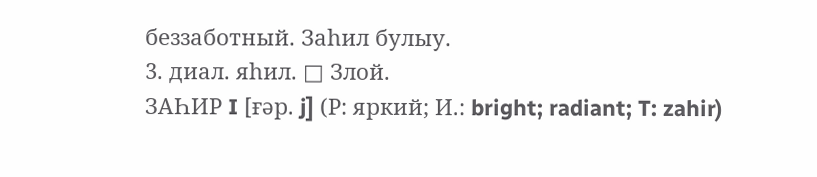беззаботный. Заһил булыу.
3. диал. яһил. □ Злой.
ЗАҺИР I [ғәр. j] (Р: яркий; И.: bright; radiant; T: zahir)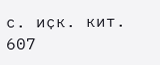с. иҫк. кит.
607